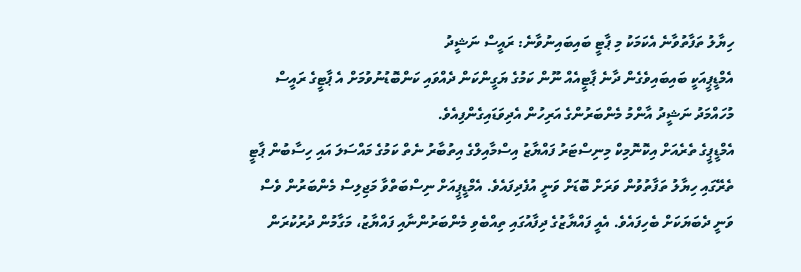ހިޔާލު ތަފާތުވާނެ އެކަމަކު މި ޕާޓީ ބައިބައިނުވާނެ: ރައީސް ނަޝީދު
އެމްޑީޕީއަކީ ބައިބައިވެގެން ދާނެ ޕާޓީއެއް ނޫން ކަމުގެ ޔަގީންކަން ދެއްވައި ކަންބޮޑުނުވުމަށް އެ ޕާޓީގެ ރައީސް މުހައްމަދު ނަޝީދު އާންމު މެންބަރުންގެ އަރިހުން އެދިވަޑައިގެންފިއެވެ.
އެމްޑީޕީގެ ތެރެއަށް އިކޮނޮމިކް މިނިސްޓަރު ފައްޔާޒު އިސްމާއިލްގެ އިތުބާރު ނެތް ކަމުގެ މައްސަލަ އައި ހިސާބުން ޕާޓީ ތެރޭގައި ހިޔާލު ތަފާތުވުން ވަރަށް ބޮޑަށް ވަނީ އުފެދިފައެވެ. އެމްޑީޕީއަށް ނިސްބަތްވާ މަޖިލިސް މެންބަރުން ވެސް ވަނީ ދެބަޔަކަށް ބެހިފައެވެ. އެއީ ފައްޔާޒުގެ ދިފާއުގައި ތިއްބެވި މެންބަރުންނާއި ފައްޔާޒު، މަގާމުން ދުރުކުރަން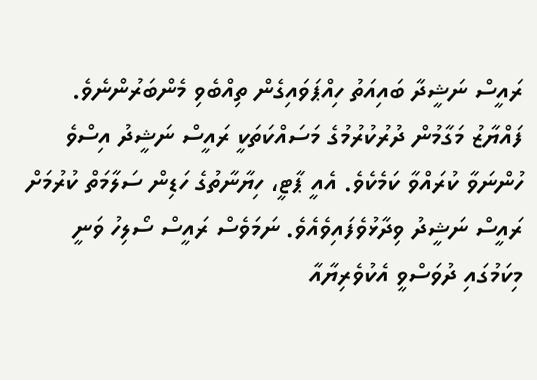ރައީސް ނަޝީދާ ބައިއަތު ހިއްޕަވައިގެން ތިއްބެވި މެންބަރުންނެވެ.
ފައްޔާޒު މަގާމުން ދުރުކުރުމުގެ މަސައްކަތަކީ ރައީސް ނަޝީދު އިސްވެ ހުންނަވާ ކުރައްވާ ކަމެކެވެ. އެއީ ޕާޓީ، ހިޔާނާތުގެ ހަޑިން ސަލާމަތް ކުރުމަށް ރައީސް ނަޝީދު ވިދާޅުވެފައިވެއެވެ. ނަމަވެސް ރައީސް ސޯލިހު ވަނީ މިކަމުގައި ދުވަސްވީ އެކުވެރިޔާއާ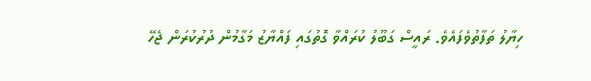ހިޔާލު ތަފާތުވެފައެވެ. ރައީސް ގަބޫލު ކުރައްވާ ގޮތުގައި ފައްޔާޒު މަގާމުން ދުރުކުރަން ޖެހޭ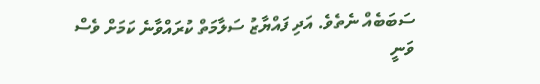ސަބަބެއް ނެތެވެ. އަދި ފައްޔާޒު ސަލާމަތް ކުރައްވާނެ ކަމަށް ވެސް ވަނީ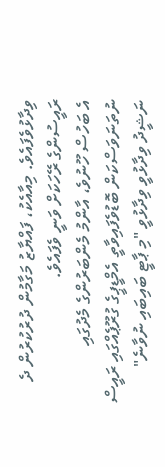ވިދާޅުވެފައެވެ. މިއާއެކު، ފައްޔާޒު މަގާމުން ދުރުކުރުން ދެ ރައީސުންގެ ރޭހަކަށް ވަނީ ވެފައެވެ.
އެ ބަހުސް ހޫނުވެ، އާންމު މެންބަރުންގެ މެދުގައި ނުތަނަވަސްކަން ބޮޑުވެފައިވާތީ އެމްޑީޕީގެ ގުރޫޕެއްގައި ރައީސް ނަޝީދު ވިދާޅުވީ ވިދާޅުވީ "މި ޕާޓީ ބައިބައި ނުވާނެ"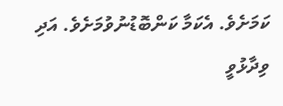ކަމަށެވެ. އެކަމާ ކަންބޮޑުނުވުމަށެވެ. އަދި ވިދާޅުވީ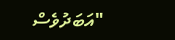"އަބަދުވެސް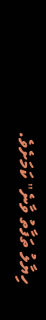ހިޔާލު ތަފާތު ވާނެ" ކަމަށެވެ.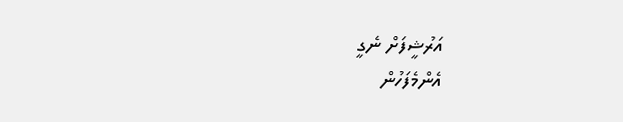އަރުޝީފަށް ނެގީ
އެންމެފަހުން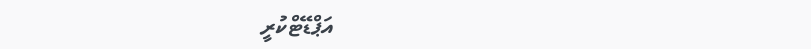އަޕްޑޭޓްކުރީ